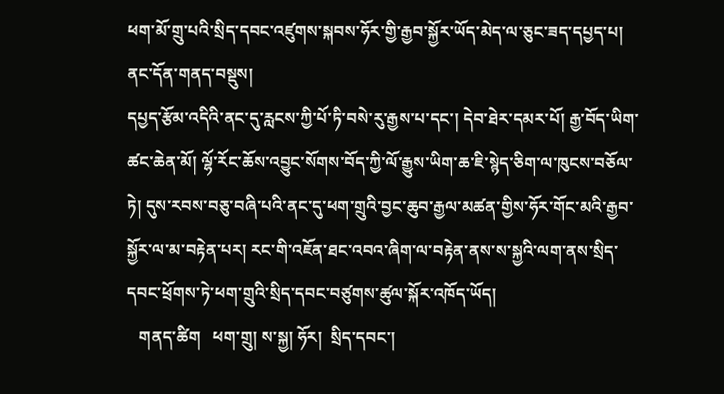ཕག་མོ་གྲུ་པའི་སྲིད་དབང་འཛུགས་སྐབས་ཧོར་གྱི་རྒྱབ་སྐྱོར་ཡོད་མེད་ལ་ཅུང་ཟད་དཔྱད་པ།
ནང་དོན་གནད་བསྡུས།
དཔྱད་རྩོམ་འདིའི་ནང་དུ་རླངས་ཀྱི་པོ་ཏི་བསེ་རུ་རྒྱས་པ་དང་། དེབ་ཐེར་དམར་པོ། རྒྱ་བོད་ཡིག་ཚང་ཆེན་མོ། ལྷོ་རོང་ཆོས་འབྱུང་སོགས་བོད་ཀྱི་ལོ་རྒྱུས་ཡིག་ཆ་ཇི་སྙེད་ཅིག་ལ་ཁུངས་བཅོལ་ཏེ། དུས་རབས་བཅུ་བཞི་པའི་ནང་དུ་ཕག་གྲུའི་བྱང་ཆུབ་རྒྱལ་མཚན་གྱིས་ཧོར་གོང་མའི་རྒྱབ་སྐྱོར་ལ་མ་བརྟེན་པར། རང་གི་འཇོན་ཐང་འབའ་ཞིག་ལ་བརྟེན་ནས་ས་སྐྱའི་ལག་ནས་སྲིད་དབང་ཕྲོགས་ཏེ་ཕག་གྲུའི་སྲིད་དབང་བཙུགས་ཚུལ་སྐོར་འཁོད་ཡོད།
   གནད་ཚིག   ཕག་གྲུ། ས་སྐྱ། ཧོར།  སྲིད་དབང་།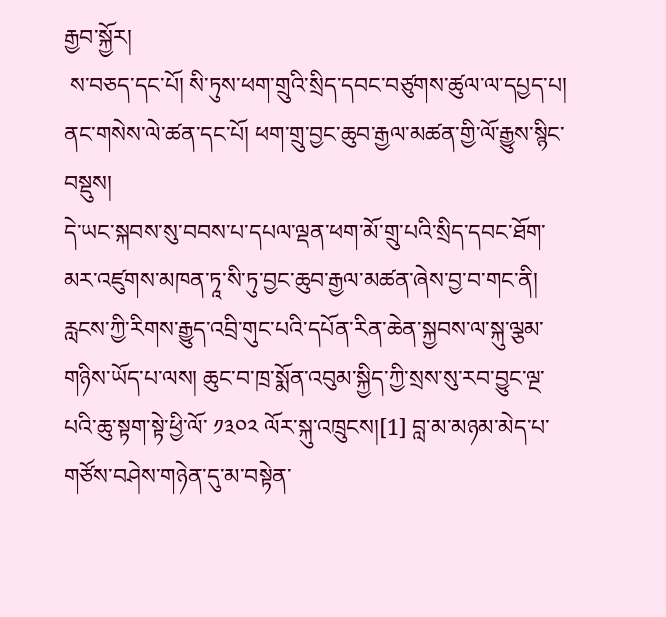རྒྱབ་སྐྱོར།
 ས་བཅད་དང་པོ། སི་ཏུས་ཕག་གྲུའི་སྲིད་དབང་བཙུགས་ཚུལ་ལ་དཔྱད་པ།
ནང་གསེས་ལེ་ཚན་དང་པོ། ཕག་གྲུ་བྱང་ཆུབ་རྒྱལ་མཚན་གྱི་ལོ་རྒྱུས་སྙིང་བསྡུས།
དེ་ཡང་སྐབས་སུ་བབས་པ་དཔལ་ལྡན་ཕག་མོ་གྲུ་པའི་སྲིད་དབང་ཐོག་མར་འཛུགས་མཁན་ཏཱ་སི་ཏུ་བྱང་ཆུབ་རྒྱལ་མཚན་ཞེས་བྱ་བ་གང་ནི། རླངས་ཀྱི་རིགས་རྒྱུད་འབྲི་གུང་པའི་དཔོན་རིན་ཆེན་སྐྱབས་ལ་སྐུ་ལྕམ་གཉིས་ཡོད་པ་ལས། ཆུང་བ་ཁྲ་སྨོན་འབུམ་སྐྱིད་ཀྱི་སྲས་སུ་རབ་བྱུང་ལྔ་པའི་ཆུ་སྟག་སྟེ་ཕྱི་ལོ་ ༡༣༠༢ ལོར་སྐུ་འཁྲུངས།[1] བླ་མ་མཉམ་མེད་པ་གཙོས་བཤེས་གཉེན་དུ་མ་བསྟེན་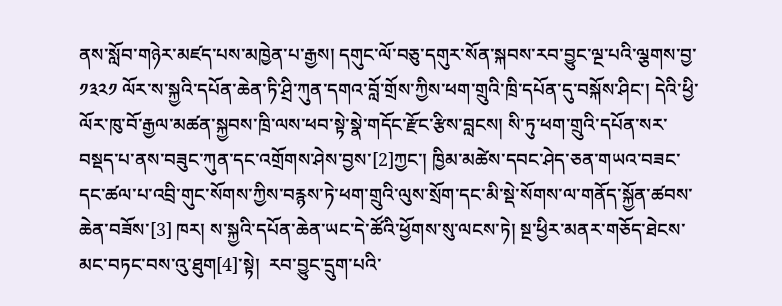ནས་སློབ་གཉེར་མཛད་པས་མཁྱེན་པ་རྒྱས། དགུང་ལོ་བཅུ་དགུར་སོན་སྐབས་རབ་བྱུང་ལྔ་པའི་ལྕགས་བྱ་ ༡༣༢༡ ལོར་ས་སྐྱའི་དཔོན་ཆེན་ཏི་ཤྲི་ཀུན་དགའ་བློ་གྲོས་ཀྱིས་ཕག་གྲུའི་ཁྲི་དཔོན་དུ་བསྐོས་ཤིང་། དེའི་ཕྱི་ལོར་ཁུ་བོ་རྒྱལ་མཚན་སྐྱབས་ཁྲི་ལས་ཕབ་སྟེ་སྣེ་གདོང་རྫོང་རྩིས་བླངས། སི་ཏུ་ཕག་གྲུའི་དཔོན་སར་བསྡད་པ་ནས་བཟུང་ཀུན་དང་འགྲོགས་ཤེས་བྱས་[2]ཀྱང་། ཁྱིམ་མཚེས་དབང་ཤེད་ཅན་གཡའ་བཟང་དང་ཚལ་པ་འབྲི་གུང་སོགས་ཀྱིས་བརྙས་ཏེ་ཕག་གྲུའི་ལུས་སྲོག་དང་མི་སྡེ་སོགས་ལ་གནོད་སྐྱོན་ཚབས་ཆེན་བཟོས་[3] ཁར། ས་སྐྱའི་དཔོན་ཆེན་ཡང་དེ་ཚོའི་ཕྱོགས་སུ་ལངས་ཏེ། སྔ་ཕྱིར་མནར་གཅོད་ཐེངས་མང་བཏང་བས་འུ་ཐུག[4]་སྟེ།  རབ་བྱུང་དྲུག་པའི་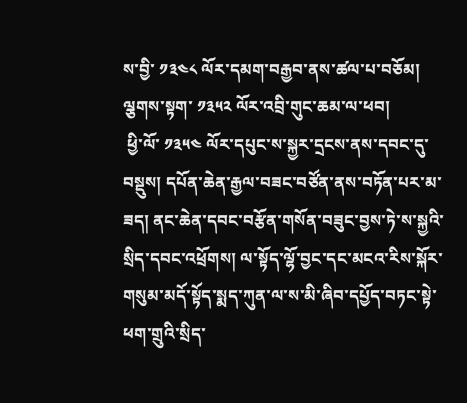ས་བྱི་ ༡༣༤༨ ལོར་དམག་བརྒྱབ་ནས་ཚལ་པ་བཅོམ། ལྕགས་སྟག་ ༡༣༥༢ ལོར་འབྲི་གུང་ཆམ་ལ་ཕབ།
 ཕྱི་ལོ་ ༡༣༥༤ ལོར་དཔུང་ས་སྐྱར་དྲངས་ནས་དབང་དུ་བསྡུས། དཔོན་ཆེན་རྒྱལ་བཟང་བཙོན་ནས་བཏོན་པར་མ་ཟད། ནང་ཆེན་དབང་བརྩོན་གསོན་བཟུང་བྱས་ཏེ་ས་སྐྱའི་སྲིད་དབང་འཕྲོགས། ལ་སྟོད་ལྷོ་བྱང་དང་མངའ་རིས་སྐོར་གསུམ་མདོ་སྟོད་སྨད་ཀུན་ལ་ས་མི་ཞིབ་དཔྱོད་བཏང་སྟེ་ཕག་གྲུའི་སྲིད་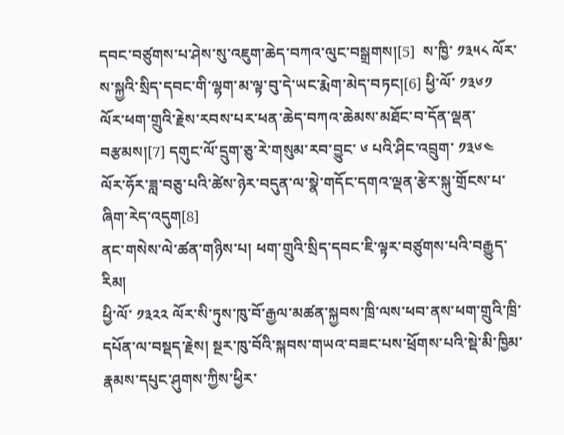དབང་བཙུགས་པ་ཤེས་སུ་འཇུག་ཆེད་བཀའ་ལུང་བསྒྲགས།[5]  ས་ཁྱི་ ༡༣༥༨ ལོར་ས་སྐྱའི་སྲིད་དབང་གི་ལྷག་མ་ལྟ་བུ་དེ་ཡང་རྨེག་མེད་བཏང།[6] ཕྱི་ལོ་ ༡༣༦༡ ལོར་ཕག་གྲུའི་རྗེས་རབས་པར་ཕན་ཆེད་བཀའ་ཆེམས་མཐོང་བ་དོན་ལྡན་བརྩམས།[7] དགུང་ལོ་དྲུག་ཅུ་རེ་གསུམ་རབ་བྱུང་ ༦ པའི་ཤིང་འབྲུག་ ༡༣༦༤ ལོར་ཧོར་ཟླ་བཅུ་པའི་ཚེས་ཉེར་བདུན་ལ་སྣེ་གདོང་དགའ་ལྡན་རྩེར་སྐུ་གྲོངས་པ་ཞིག་རེད་འདུག[8]
ནང་གསེས་ལེ་ཚན་གཉིས་པ། ཕག་གྲུའི་སྲིད་དབང་ཇི་ལྟར་བཙུགས་པའི་བརྒྱུད་རིམ།
ཕྱི་ལོ་ ༡༣༢༢ ལོར་སི་ཏུས་ཁུ་བོ་རྒྱལ་མཚན་སྐྱབས་ཁྲི་ལས་ཕབ་ནས་ཕག་གྲུའི་ཁྲི་དཔོན་ལ་བསྡད་རྗེས། སྔར་ཁུ་བོའི་སྐབས་གཡའ་བཟང་པས་ཕྲོགས་པའི་སྡེ་མི་ཁྱིམ་རྣམས་དཔུང་ཤུགས་ཀྱིས་ཕྱིར་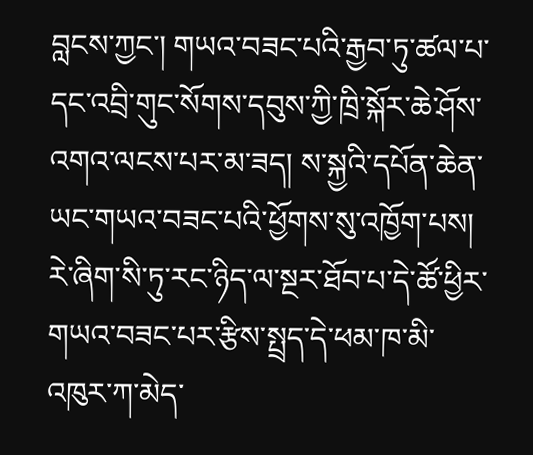བླངས་ཀྱང་། གཡའ་བཟང་པའི་རྒྱབ་ཏུ་ཚལ་པ་དང་འབྲི་གུང་སོགས་དབུས་ཀྱི་ཁྲི་སྐོར་ཆེ་ཤོས་འགའ་ལངས་པར་མ་ཟད། ས་སྐྱའི་དཔོན་ཆེན་ཡང་གཡའ་བཟང་པའི་ཕྱོགས་སུ་འཁྱོག་པས། རེ་ཞིག་སི་ཏུ་རང་ཉིད་ལ་སྔར་ཐོབ་པ་དེ་ཚོ་ཕྱིར་གཡའ་བཟང་པར་རྩིས་སྤྲད་དེ་ཕམ་ཁ་མི་འཁུར་ཀ་མེད་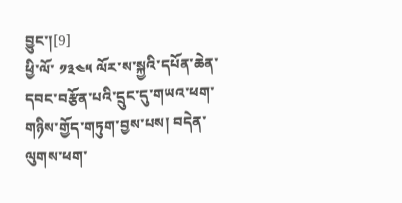བྱུང་།[9]
ཕྱི་ལོ་ ༡༣༤༥ ལོར་ས་སྐྱའི་དཔོན་ཆེན་དབང་བརྩོན་པའི་དྲུང་དུ་གཡའ་ཕག་གཉིས་གྱོད་གཏུག་བྱས་པས། བདེན་ལུགས་ཕག་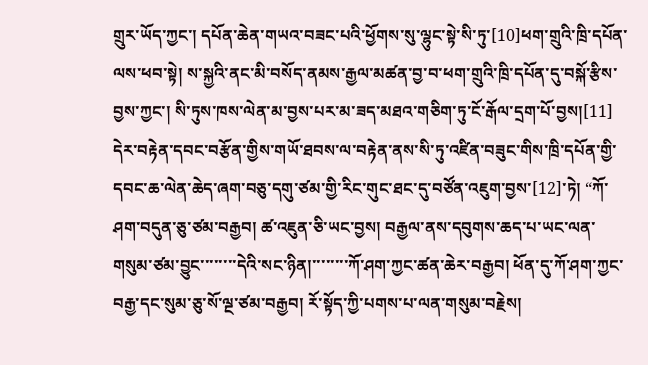གྲུར་ཡོད་ཀྱང་། དཔོན་ཆེན་གཡའ་བཟང་པའི་ཕྱོགས་སུ་ལྷུང་སྟེ་སི་ཏུ་[10]ཕག་གྲུའི་ཁྲི་དཔོན་ལས་ཕབ་སྟེ། ས་སྐྱའི་ནང་མི་བསོད་ནམས་རྒྱལ་མཚན་བྱ་བ་ཕག་གྲུའི་ཁྲི་དཔོན་དུ་བསྐོ་རྩིས་བྱས་ཀྱང་། སི་ཏུས་ཁས་ལེན་མ་བྱས་པར་མ་ཟད་མཐའ་གཅིག་ཏུ་ངོ་རྒོལ་དྲག་པོ་བྱས།[11]
དེར་བརྟེན་དབང་བརྩོན་གྱིས་གཡོ་ཐབས་ལ་བརྟེན་ནས་སི་ཏུ་འཛིན་བཟུང་གིས་ཁྲི་དཔོན་གྱི་དབང་ཆ་ལེན་ཆེད་ཞག་བཅུ་དགུ་ཙམ་གྱི་རིང་གུང་ཐང་དུ་བཙོན་འཇུག་བྱས་[12]་ཏེ། “ཀོ་ཤག་བདུན་ཅུ་ཙམ་བརྒྱབ། ཚ་འཇུན་ཅི་ཡང་བྱས། བརྒྱལ་ནས་དབུགས་ཆད་པ་ཡང་ལན་གསུམ་ཙམ་བྱུང་་་་་་་་དེའི་སང་ཉིན།་་་་་་་་ཀོ་ཤག་ཀྱང་ཚན་ཆེར་བརྒྱབ། ཕོན་དུ་ཀོ་ཤག་ཀྱང་བརྒྱ་དང་སུམ་ཅུ་སོ་ལྔ་ཙམ་བརྒྱབ། རོ་སྟོད་ཀྱི་པགས་པ་ལན་གསུམ་བརྗེས།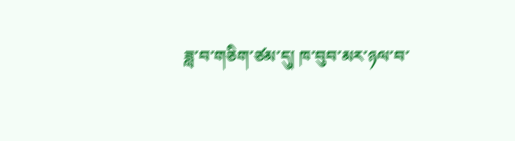ཟླ་བ་གཅིག་ཙམ་དུ། ཁ་བུབ་མར་ཉལ་བ་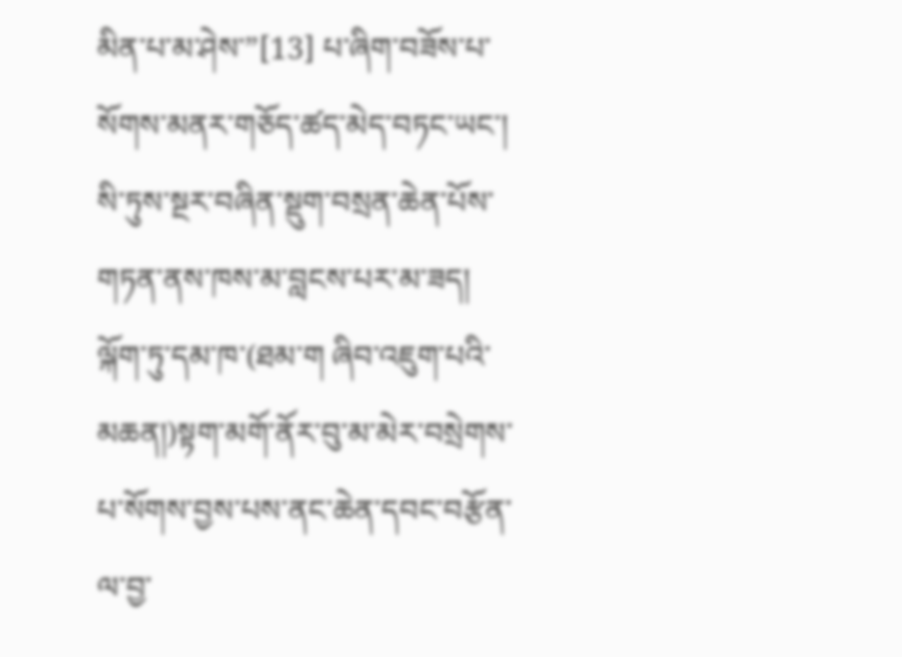མིན་པ་མ་ཤེས་”[13] པ་ཞིག་བཟོས་པ་སོགས་མནར་གཅོད་ཚད་མེད་བཏང་ཡང་། སི་ཏུས་སྔར་བཞིན་སྡུག་བསྲན་ཆེན་པོས་གཏན་ནས་ཁས་མ་བླངས་པར་མ་ཟད། ལྐོག་ཏུ་དམ་ཁ་(ཐམ་ག ཞིབ་འཇུག་པའི་མཆན།)སྟག་མགོ་ནོར་བུ་མ་མེར་བསྲེགས་པ་སོགས་བྱས་པས་ནང་ཆེན་དབང་བརྩོན་ལ་བྱ་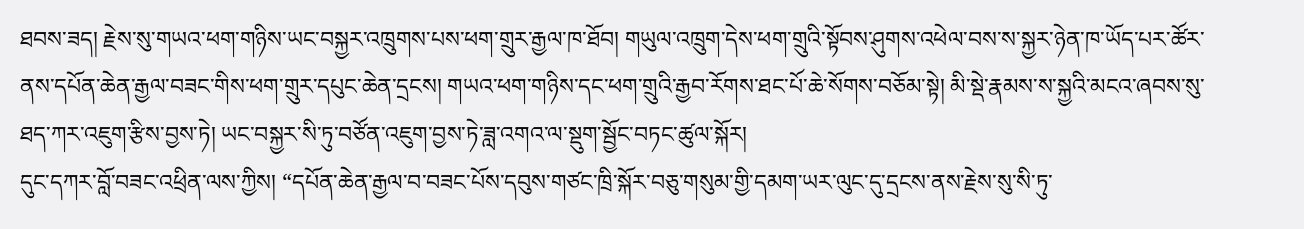ཐབས་ཟད། རྗེས་སུ་གཡའ་ཕག་གཉིས་ཡང་བསྐྱར་འཁྲུགས་པས་ཕག་གྲུར་རྒྱལ་ཁ་ཐོབ། གཡུལ་འཁྲུག་དེས་ཕག་གྲུའི་སྟོབས་ཤུགས་འཕེལ་བས་ས་སྐྱར་ཉེན་ཁ་ཡོད་པར་ཚོར་ནས་དཔོན་ཆེན་རྒྱལ་བཟང་གིས་ཕག་གྲུར་དཔུང་ཆེན་དྲངས། གཡའ་ཕག་གཉིས་དང་ཕག་གྲུའི་རྒྱབ་རོགས་ཐང་པོ་ཆེ་སོགས་བཅོམ་སྟེ། མི་སྡེ་རྣམས་ས་སྐྱའི་མངའ་ཞབས་སུ་ཐད་ཀར་འཇུག་རྩིས་བྱས་ཏེ། ཡང་བསྐྱར་སི་ཏུ་བཙོན་འཇུག་བྱས་ཏེ་ཟླ་འགའ་ལ་སྡུག་སྦྱོང་བཏང་ཚུལ་སྐོར།
དུང་དཀར་བློ་བཟང་འཕྲིན་ལས་ཀྱིས། “དཔོན་ཆེན་རྒྱལ་བ་བཟང་པོས་དབུས་གཙང་ཁྲི་སྐོར་བཅུ་གསུམ་གྱི་དམག་ཡར་ལུང་དུ་དྲངས་ནས་རྗེས་སུ་སི་ཏུ་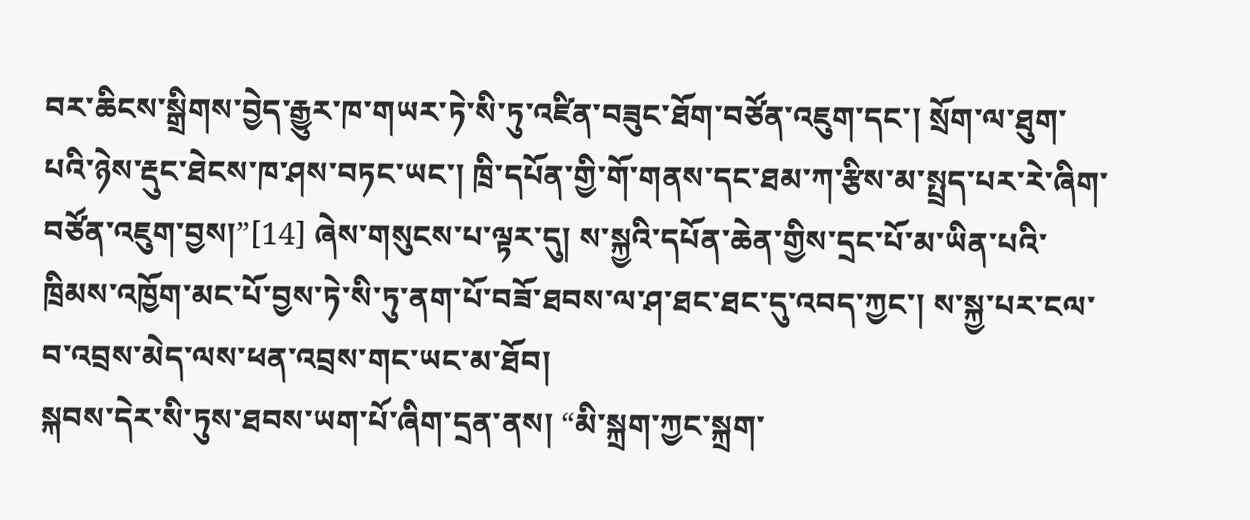བར་ཆིངས་སྒྲིགས་བྱེད་རྒྱུར་ཁ་གཡར་ཏེ་སི་ཏུ་འཛིན་བཟུང་ཐོག་བཙོན་འཇུག་དང་། སྲོག་ལ་ཐུག་པའི་ཉེས་རྡུང་ཐེངས་ཁ་ཤས་བཏང་ཡང་། ཁྲི་དཔོན་གྱི་གོ་གནས་དང་ཐམ་ཀ་རྩིས་མ་སྤྲད་པར་རེ་ཞིག་བཙོན་འཇུག་བྱས།”[14] ཞེས་གསུངས་པ་ལྟར་དུ། ས་སྐྱའི་དཔོན་ཆེན་གྱིས་དྲང་པོ་མ་ཡིན་པའི་ཁྲིམས་འཁྱོག་མང་པོ་བྱས་ཏེ་སི་ཏུ་ནག་པོ་བཟོ་ཐབས་ལ་ཤ་ཐང་ཐང་དུ་འབད་ཀྱང་། ས་སྐྱ་པར་ངལ་བ་འབྲས་མེད་ལས་ཕན་འབྲས་གང་ཡང་མ་ཐོབ།
སྐབས་དེར་སི་ཏུས་ཐབས་ཡག་པོ་ཞིག་དྲན་ནས། “མི་སྐྲག་ཀྱང་སྐྲག་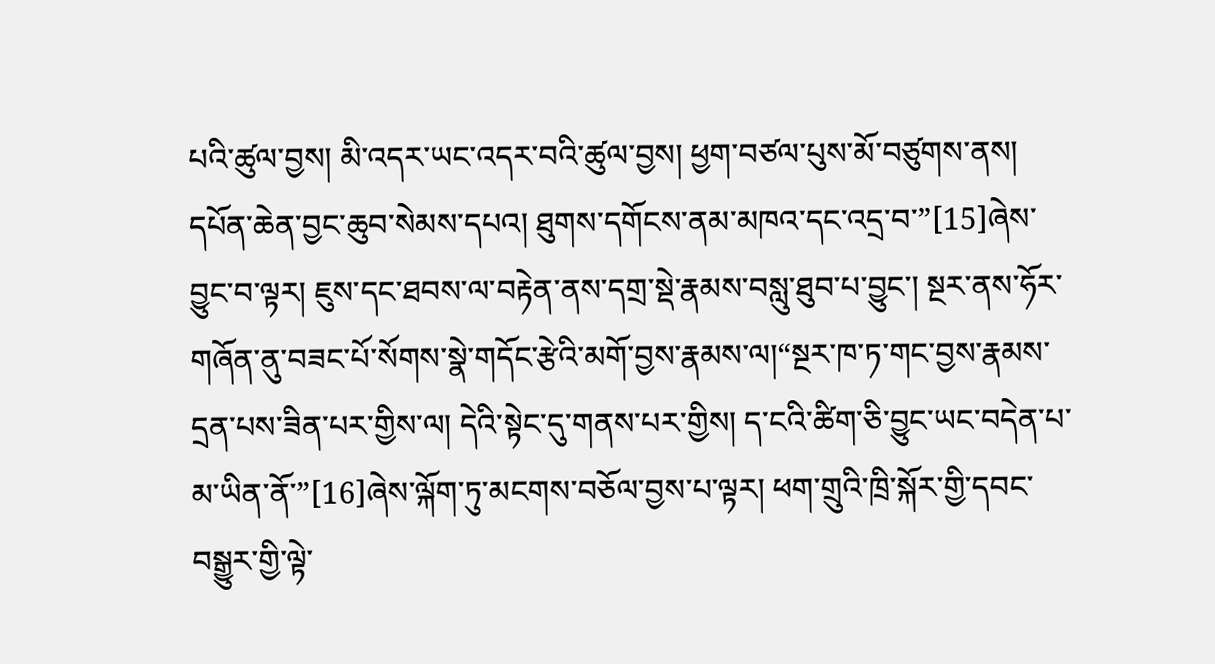པའི་ཚུལ་བྱས། མི་འདར་ཡང་འདར་བའི་ཚུལ་བྱས། ཕྱག་བཙལ་པུས་མོ་བཙུགས་ནས། དཔོན་ཆེན་བྱང་ཆུབ་སེམས་དཔའ། ཐུགས་དགོངས་ནམ་མཁའ་དང་འདྲ་བ་”[15]ཞེས་བྱུང་བ་ལྟར། ཇུས་དང་ཐབས་ལ་བརྟེན་ནས་དགྲ་སྡེ་རྣམས་བསླུ་ཐུབ་པ་བྱུང་། སྔར་ནས་ཧོར་གཞོན་ནུ་བཟང་པོ་སོགས་སྣེ་གདོང་རྩེའི་མགོ་བྱས་རྣམས་ལ།“སྔར་ཁ་ཏ་གང་བྱས་རྣམས་དྲན་པས་ཟིན་པར་གྱིས་ལ། དེའི་སྟེང་དུ་གནས་པར་གྱིས། ད་ངའི་ཚིག་ཅི་བྱུང་ཡང་བདེན་པ་མ་ཡིན་ནོ་”[16]ཞེས་ལྐོག་ཏུ་མངགས་བཅོལ་བྱས་པ་ལྟར། ཕག་གྲུའི་ཁྲི་སྐོར་གྱི་དབང་བསྒྱུར་གྱི་ལྟེ་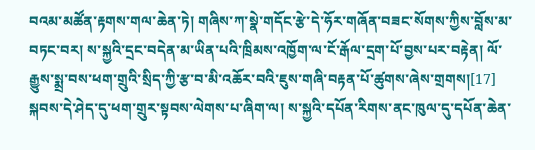བའམ་མཚོན་རྟགས་གལ་ཆེན་ཏེ། གཞིས་ཀ་སྣེ་གདོང་རྩེ་དེ་ཧོར་གཞོན་བཟང་སོགས་ཀྱིས་བློས་མ་བཏང་བར། ས་སྐྱའི་དྲང་བདེན་མ་ཡིན་པའི་ཁྲིམས་འཁྱོག་ལ་ངོ་རྒོལ་དྲག་པོ་བྱས་པར་བརྟེན། ལོ་རྒྱུས་སྨྲ་བས་ཕག་གྲུའི་སྲིད་ཀྱི་རྩ་བ་མི་འཆོར་བའི་ཇུས་གཞི་བརྟན་པོ་ཚུགས་ཞེས་གྲགས།[17]
སྐབས་དེ་ཤེད་དུ་ཕག་གྲུར་སྟབས་ལེགས་པ་ཞིག་ལ། ས་སྐྱའི་དཔོན་རིགས་ནང་ཁུལ་དུ་དཔོན་ཆེན་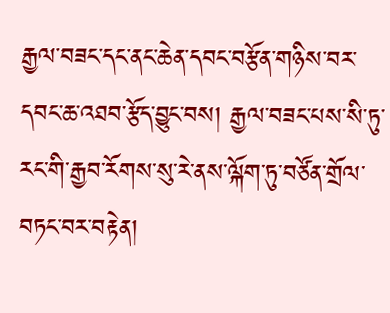རྒྱལ་བཟང་དང་ནང་ཆེན་དབང་བརྩོན་གཉིས་བར་དབང་ཆ་འཐབ་རྩོད་བྱུང་བས། རྒྱལ་བཟང་པས་སི་ཏུ་རང་གི་རྒྱབ་རོགས་སུ་རེ་ནས་ལྐོག་ཏུ་བཙོན་གྲོལ་བཏང་བར་བརྟེན།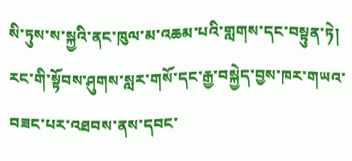སི་ཏུས་ས་སྐྱའི་ནང་ཁུལ་མ་འཆམ་པའི་གླགས་དང་བསྟུན་ཏེ། རང་གི་སྟོབས་ཤུགས་སླར་གསོ་དང་རྒྱ་བསྐྱེད་བྱས་ཁར་གཡའ་བཟང་པར་འཐབས་ནས་དབང་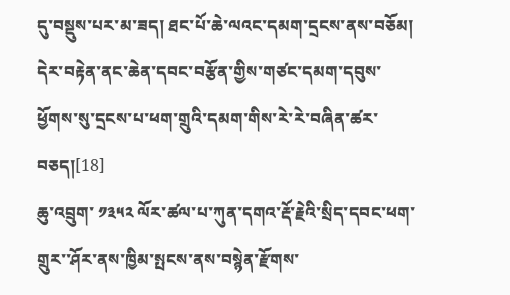དུ་བསྡུས་པར་མ་ཟད། ཐང་པོ་ཆེ་ལའང་དམག་དྲངས་ནས་བཅོམ། དེར་བརྟེན་ནང་ཆེན་དབང་བརྩོན་གྱིས་གཙང་དམག་དབུས་ཕྱོགས་སུ་དྲངས་པ་ཕག་གྲུའི་དམག་གིས་རེ་རེ་བཞིན་ཚར་བཅད།[18]
ཆུ་འབྲུག་ ༡༣༥༢ ལོར་ཚལ་པ་ཀུན་དགའ་རྡོ་རྗེའི་སྲིད་དབང་ཕག་གྲུར་་ཤོར་ནས་ཁྱིམ་སྤངས་ནས་བསྙེན་རྫོགས་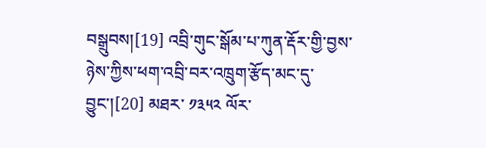བསྒྲུབས།[19] འབྲི་གུང་སྒོམ་པ་ཀུན་རྡོར་གྱི་བྱས་ཉེས་ཀྱིས་ཕག་འབྲི་བར་འཁྲུག་རྩོད་མང་དུ་བྱུང་།[20] མཐར་ ༡༣༥༢ ལོར་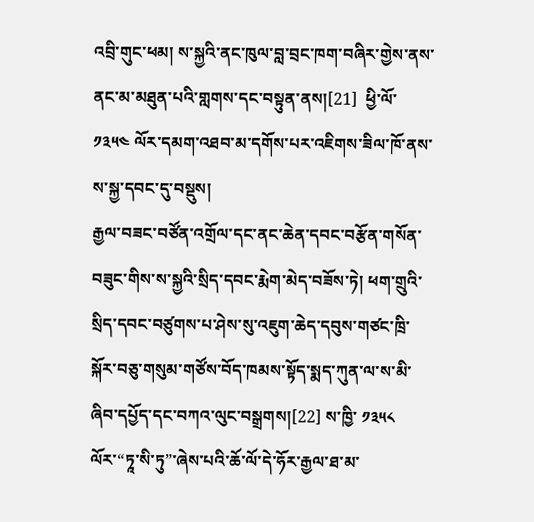འབྲི་གུང་ཕམ། ས་སྐྱའི་ནང་ཁུལ་བླ་བྲང་ཁག་བཞིར་གྱེས་ནས་ནང་མ་མཐུན་པའི་གླགས་དང་བསྟུན་ནས།[21]  ཕྱི་ལོ་ ༡༣༥༤ ལོར་དམག་འཐབ་མ་དགོས་པར་འཇིགས་ཟིལ་ཁོ་ནས་ས་སྐྱ་དབང་དུ་བསྡུས།
རྒྱལ་བཟང་བཙོན་འགྲོལ་དང་ནང་ཆེན་དབང་བརྩོན་གསོན་བཟུང་གིས་ས་སྐྱའི་སྲིད་དབང་རྨེག་མེད་བཟོས་ཏེ། ཕག་གྲུའི་སྲིད་དབང་བཙུགས་པ་ཤེས་སུ་འཇུག་ཆེད་དབུས་གཙང་ཁྲི་སྐོར་བཅུ་གསུམ་གཙོས་བོད་ཁམས་སྟོད་སྨད་ཀུན་ལ་ས་མི་ཞིབ་དཔྱོད་དང་བཀའ་ལུང་བསྒྲགས།[22] ས་ཁྱི་ ༡༣༥༨ ལོར་“ཏཱ་སི་ཏུ”་ཞེས་པའི་ཆོ་ལོ་དེ་ཧོར་རྒྱལ་ཐ་མ་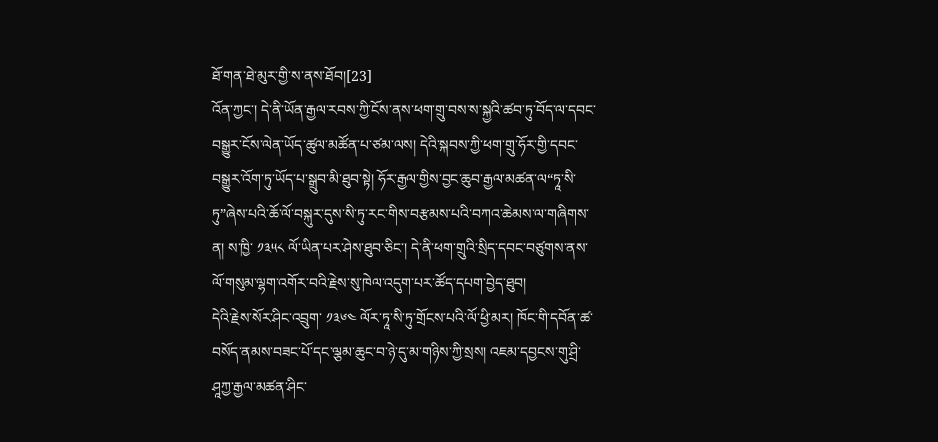ཐོ་གན་ཐེ་མུར་གྱི་ས་ནས་ཐོབ།[23]
འོན་ཀྱང་། དེ་ནི་ཡོན་རྒྱལ་རབས་ཀྱི་ངོས་ནས་ཕག་གྲུ་བས་ས་སྐྱའི་ཚབ་ཏུ་བོད་ལ་དབང་བསྒྱུར་ངོས་ལེན་ཡོད་ཚུལ་མཚོན་པ་ཙམ་ལས། དེའི་སྐབས་ཀྱི་ཕག་གྲུ་ཧོར་གྱི་དབང་བསྒྱུར་འོག་ཏུ་ཡོད་པ་སྒྲུབ་མི་ཐུབ་སྟེ། ཧོར་རྒྱལ་གྱིས་བྱང་ཆུབ་རྒྱལ་མཚན་ལ“ཏཱ་སི་ཏུ”ཞེས་པའི་ཆོ་ལོ་བསྐུར་དུས་སི་ཏུ་རང་གིས་བརྩམས་པའི་བཀའ་ཆེམས་ལ་གཞིགས་ན། ས་ཁྱི་ ༡༣༥༨ ལོ་ཡིན་པར་ཤེས་ཐུབ་ཅིང་། དེ་ནི་ཕག་གྲུའི་སྲིད་དབང་བཙུགས་ནས་ལོ་གསུམ་ལྷག་འགོར་བའི་རྗེས་སུ་ཁེལ་འདུག་པར་ཚོད་དཔག་བྱེད་ཐུབ།
དེའི་རྗེས་སོར་ཤིང་འབྲུག་ ༡༣༦༤ ལོར་ཏཱ་སི་ཏུ་གྲོངས་པའི་ལོ་ཕྱི་མར། ཁོང་གི་དབོན་ཚ་བསོད་ནམས་བཟང་པོ་དང་ལྕམ་ཆུང་བ་ཉེ་དུ་མ་གཉིས་ཀྱི་སྲས། འཇམ་དབྱངས་གུ་ཤྲི་ཤཱཀྱ་རྒྱལ་མཚན་ཤིང་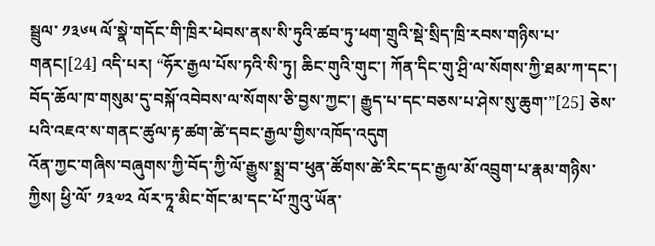སྦྲུལ་ ༡༣༦༥ ལོ་སྣེ་གདོང་གི་ཁྲིར་ཕེབས་ནས་སི་ཏུའི་ཚབ་ཏུ་ཕག་གྲུའི་སྡེ་སྲིད་ཁྲི་རབས་གཉིས་པ་གནང།[24] འདི་པར། “ཧོར་རྒྱལ་པོས་ཏའི་སི་ཏུ། ཆིང་གུའི་གུང་། ཀོན་དིང་གུ་ཤྲི་ལ་སོགས་ཀྱི་ཐམ་ཀ་དང་། བོད་ཆོལ་ཁ་གསུམ་དུ་བསྐོ་འབེབས་ལ་སོགས་ཅི་བྱས་ཀྱང་། རྒྱུད་པ་དང་བཅས་པ་ཤེས་སུ་ཆུག་”[25] ཅེས་པའི་འཇའ་ས་གནང་ཚུལ་རྟ་ཚག་ཚེ་དབང་རྒྱལ་གྱིས་འཁོད་འདུག
འོན་ཀྱང་གཞིས་བཞུགས་ཀྱི་བོད་ཀྱི་ལོ་རྒྱུས་སྨྲ་བ་ཕུན་ཚོགས་ཚེ་རིང་དང་རྒྱལ་མོ་འབྲུག་པ་རྣམ་གཉིས་ཀྱིས། ཕྱི་ལོ་ ༡༣༧༢ ལོར་ཏཱ་མིང་གོང་མ་དང་པོ་ཀྲུའུ་ཡོན་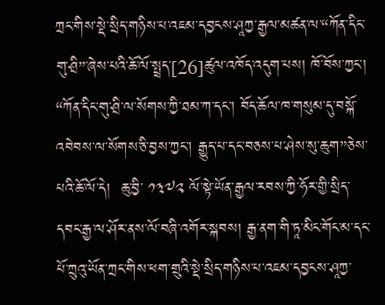ཀྲང་གིས་སྡེ་སྲིད་གཉིས་པ་འཇམ་དབྱངས་ཤཱཀྱ་རྒྱལ་མཚན་ལ་“ཀོན་དིང་གུ་ཤྲི”་ཞེས་པའི་ཆོ་ལོ་སྤྲད་[26]ཚུལ་འཁོད་འདུག་པས། ཁོ་བོས་ཀྱང་། “ཀོན་དིང་གུ་ཤྲི་ལ་སོགས་ཀྱི་ཐམ་ཀ་དང་། བོད་ཆོལ་ཁ་གསུམ་དུ་བསྐོ་འབེབས་ལ་སོགས་ཅི་བྱས་ཀྱང་། རྒྱུད་པ་དང་བཅས་པ་ཤེས་སུ་ཆུག”ཅེས་པའི་ཆོ་ལོ་དེ།  ཆུ་བྱི་ ༡༣༧༢ ལོ་སྟེ་ཡོན་རྒྱལ་རབས་ཀྱི་ཧོར་གྱི་སྲིད་དབང་རྒྱ་ལ་ཤོར་ནས་ལོ་བཞི་འགོར་སྐབས། རྒྱ་ནག་གི་ཏཱ་མིང་གོང་མ་དང་པོ་ཀྲུའུ་ཡོན་ཀྲང་གིས་ཕག་གྲུའི་སྡེ་སྲིད་གཉིས་པ་འཇམ་དབྱངས་ཤཱཀྱ་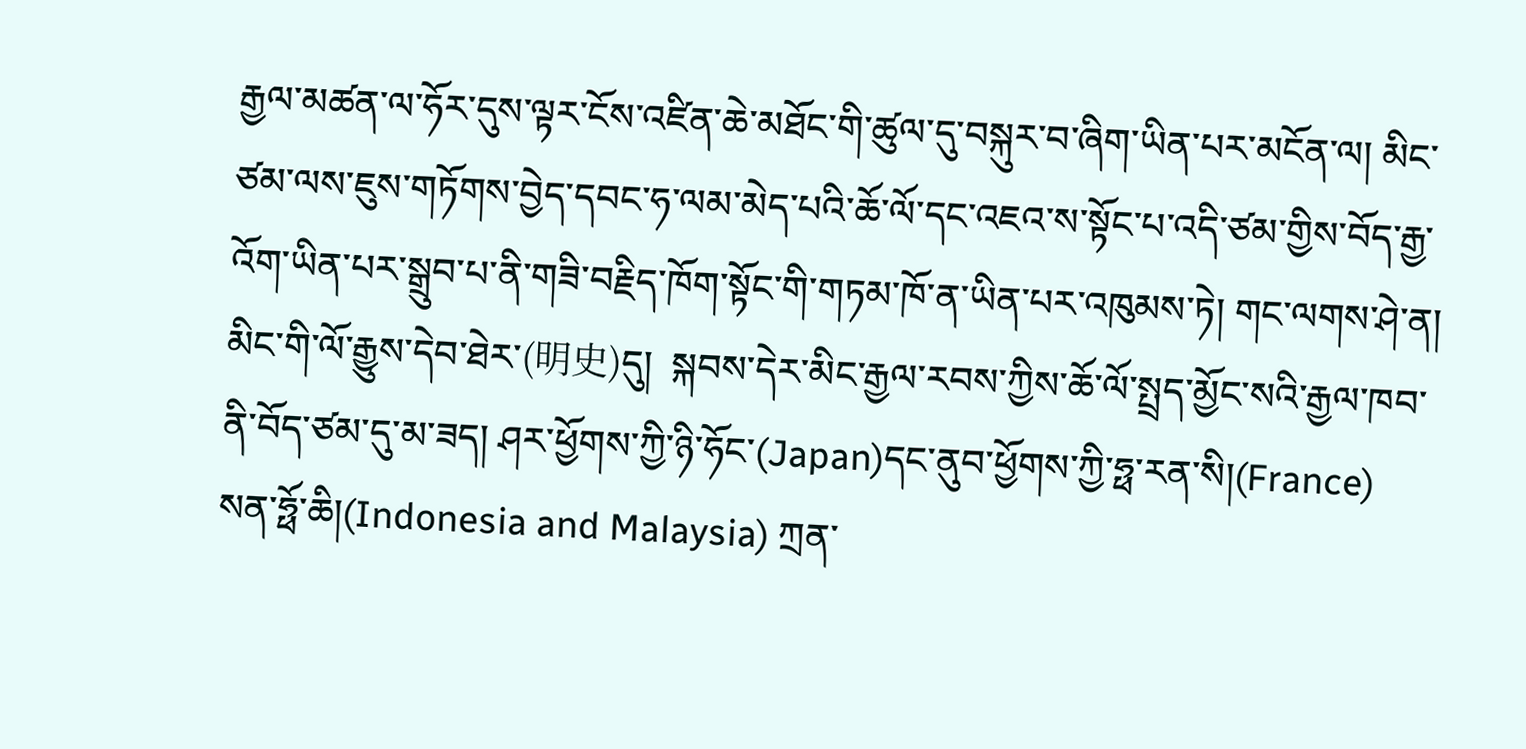རྒྱལ་མཚན་ལ་ཧོར་དུས་ལྟར་ངོས་འཛིན་ཆེ་མཐོང་གི་ཚུལ་དུ་བསྐུར་བ་ཞིག་ཡིན་པར་མངོན་ལ། མིང་ཙམ་ལས་ཇུས་གཏོགས་བྱེད་དབང་ཧ་ལམ་མེད་པའི་ཆོ་ལོ་དང་འཇའ་ས་སྟོང་པ་འདི་ཙམ་གྱིས་བོད་རྒྱ་འོག་ཡིན་པར་སྒྲུབ་པ་ནི་གཟི་བརྗིད་ཁོག་སྟོང་གི་གཏམ་ཁོ་ན་ཡིན་པར་འཁུམས་ཏེ། གང་ལགས་ཤེ་ན། མིང་གི་ལོ་རྒྱུས་དེབ་ཐེར་(明史)དུ།  སྐབས་དེར་མིང་རྒྱལ་རབས་ཀྱིས་ཆོ་ལོ་སྤྲད་མྱོང་སའི་རྒྱལ་ཁབ་ནི་བོད་ཙམ་དུ་མ་ཟད། ཤར་ཕྱོགས་ཀྱི་ཉི་ཧོང་(Japan)དང་ནུབ་ཕྱོགས་ཀྱི་ཧྥ་རན་སི།(France) སན་ཧྥོ་ཆི།(Indonesia and Malaysia) ཀྲན་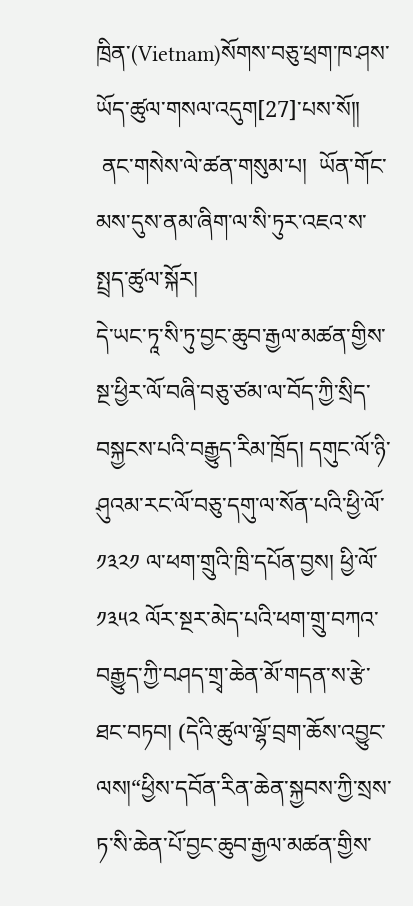ཁྲིན་(Vietnam)སོགས་བཅུ་ཕྲག་ཁ་ཤས་ཡོད་ཚུལ་གསལ་འདུག[27]་པས་སོ།།
 ནང་གསེས་ལེ་ཚན་གསུམ་པ།  ཡོན་གོང་མས་དུས་ནམ་ཞིག་ལ་སི་ཏུར་འཇའ་ས་སྤྲད་ཚུལ་སྐོར།
དེ་ཡང་ཏཱ་སི་ཏུ་བྱང་ཆུབ་རྒྱལ་མཚན་གྱིས་སྔ་ཕྱིར་ལོ་བཞི་བཅུ་ཙམ་ལ་བོད་ཀྱི་སྲིད་བསྐྱངས་པའི་བརྒྱུད་རིམ་ཁྲོད། དགུང་ལོ་ཉི་ཤུའམ་རང་ལོ་བཅུ་དགུ་ལ་སོན་པའི་ཕྱི་ལོ་ ༡༣༢༡ ལ་ཕག་གྲུའི་ཁྲི་དཔོན་བྱས། ཕྱི་ལོ་ ༡༣༥༢ ལོར་སྔར་མེད་པའི་ཕག་གྲུ་བཀའ་བརྒྱུད་ཀྱི་བཤད་གྲྭ་ཆེན་མོ་གདན་ས་རྩེ་ཐང་བཏབ། (དེའི་ཚུལ་ལྷོ་བྲག་ཆོས་འབྱུང་ལས།“ཕྱིས་དབོན་རིན་ཆེན་སྐྱབས་ཀྱི་སྲས་ཏ་སི་ཆེན་པོ་བྱང་ཆུབ་རྒྱལ་མཚན་གྱིས་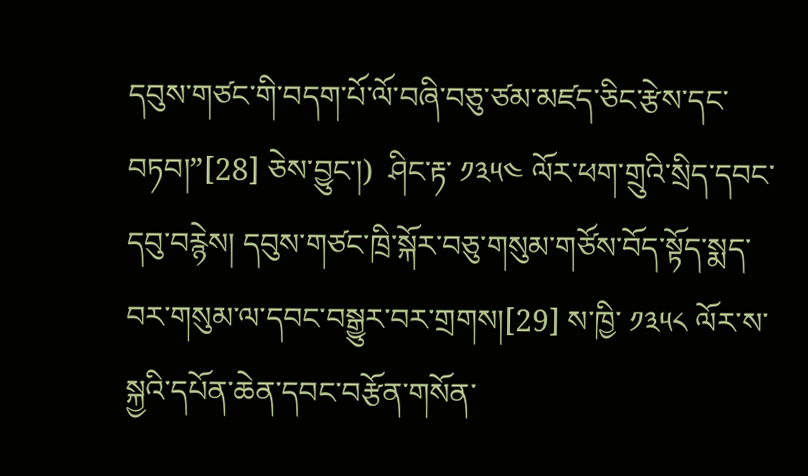དབུས་གཙང་གི་བདག་པོ་ལོ་བཞི་བཅུ་ཙམ་མཛད་ཅིང་རྩེས་དང་བཏབ།”[28] ཅེས་བྱུང་།)  ཤིང་རྟ་ ༡༣༥༤ ལོར་ཕག་གྲུའི་སྲིད་དབང་དབུ་བརྙེས། དབུས་གཙང་ཁྲི་སྐོར་བཅུ་གསུམ་གཙོས་བོད་སྟོད་སྨད་བར་གསུམ་ལ་དབང་བསྒྱུར་བར་གྲགས།[29] ས་ཁྱི་ ༡༣༥༨ ལོར་ས་སྐྱའི་དཔོན་ཆེན་དབང་བརྩོན་གསོན་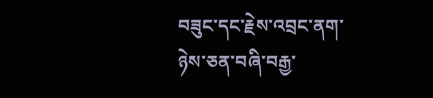བཟུང་དང་རྗེས་འབྲང་ནག་ཉེས་ཅན་བཞི་བརྒྱ་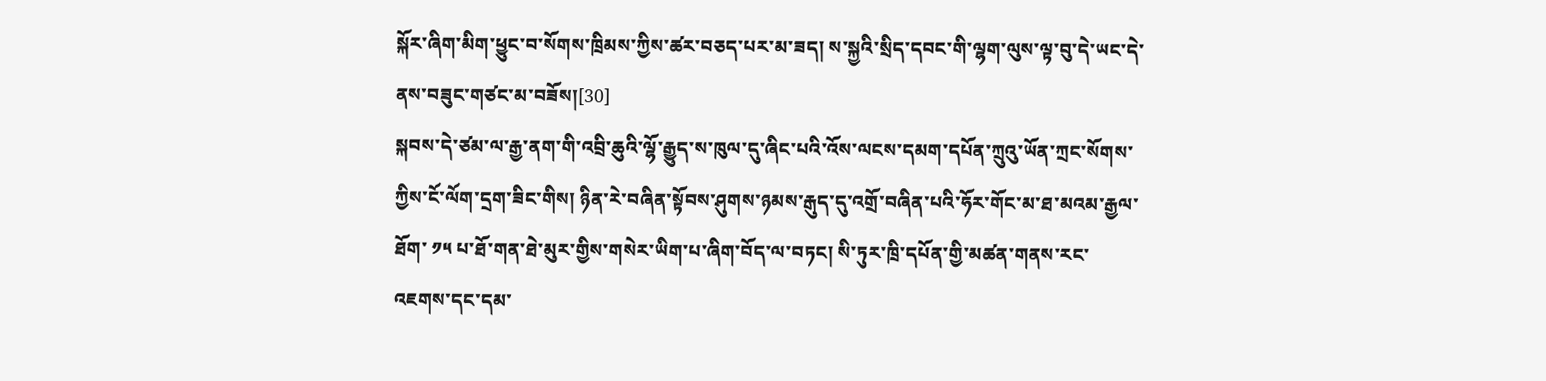སྐོར་ཞིག་མིག་ཕྱུང་བ་སོགས་ཁྲིམས་ཀྱིས་ཚར་བཅད་པར་མ་ཟད། ས་སྐྱའི་སྲིད་དབང་གི་ལྷག་ལུས་ལྟ་བུ་དེ་ཡང་དེ་ནས་བཟུང་གཙང་མ་བཟོས།[30]
སྐབས་དེ་ཙམ་ལ་རྒྱ་ནག་གི་འབྲི་ཆུའི་ལྷོ་རྒྱུད་ས་ཁུལ་དུ་ཞིང་པའི་འོས་ལངས་དམག་དཔོན་ཀྲུའུ་ཡོན་ཀྲང་སོགས་ཀྱིས་ངོ་ལོག་དྲག་ཟིང་གིས། ཉིན་རེ་བཞིན་སྟོབས་ཤུགས་ཉམས་རྒུད་དུ་འགྲོ་བཞིན་པའི་ཧོར་གོང་མ་ཐ་མའམ་རྒྱལ་ཐོག་ ༡༥ པ་ཐོ་གན་ཐེ་མུར་གྱིས་གསེར་ཡིག་པ་ཞིག་བོད་ལ་བཏང། སི་ཏུར་ཁྲི་དཔོན་གྱི་མཚན་གནས་རང་འཇགས་དང་དམ་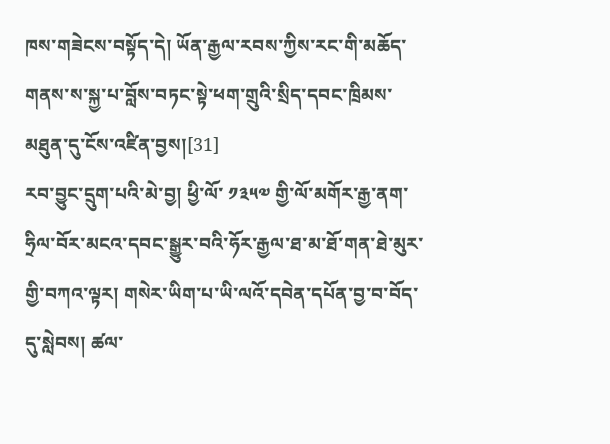ཁས་གཟེངས་བསྟོད་དེ། ཡོན་རྒྱལ་རབས་ཀྱིས་རང་གི་མཆོད་གནས་ས་སྐྱ་པ་བློས་བཏང་སྟེ་ཕག་གྲུའི་སྲིད་དབང་ཁྲིམས་མཐུན་དུ་ངོས་འཛིན་བྱས།[31]
རབ་བྱུང་དྲུག་པའི་མེ་བྱ། ཕྱི་ལོ་ ༡༣༥༧ གྱི་ལོ་མགོར་རྒྱ་ནག་ཧྲིལ་བོར་མངའ་དབང་སྒྱུར་བའི་ཧོར་རྒྱལ་ཐ་མ་ཐོ་གན་ཐེ་མུར་གྱི་བཀའ་ལྟར། གསེར་ཡིག་པ་ཡི་ལའོ་དབེན་དཔོན་བྱ་བ་བོད་དུ་སླེབས། ཚལ་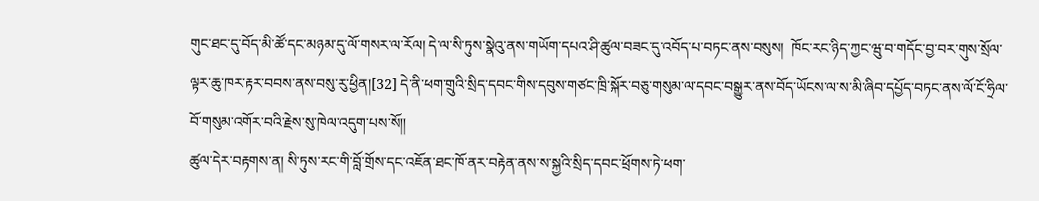གུང་ཐང་དུ་བོད་མི་ཚོ་དང་མཉམ་དུ་ལོ་གསར་ལ་རོལ། དེ་ལ་སི་ཏུས་སྣེའུ་ནས་གཡོག་དཔའ་ཤི་ཚུལ་བཟང་དུ་འབོད་པ་བཏང་ནས་བསུས།  ཁོང་རང་ཉིད་ཀྱང་ཝུ་བ་གདོང་བྱ་བར་གུས་སྲོལ་ལྟར་ཆུ་ཁར་རྟར་བབས་ནས་བསུ་རུ་ཕྱིན།[32] དེ་ནི་ཕག་གྲུའི་སྲིད་དབང་གིས་དབུས་གཙང་ཁྲི་སྐོར་བཅུ་གསུམ་ལ་དབང་བསྒྱུར་ནས་བོད་ཡོངས་ལ་ས་མི་ཞིབ་དཔྱོད་བཏང་ནས་ལོ་ངོ་ཧྲིལ་བོ་གསུམ་འགོར་བའི་རྗེས་སུ་ཁེལ་འདུག་པས་སོ།།
ཚུལ་དེར་བརྟགས་ན། སི་ཏུས་རང་གི་བློ་གྲོས་དང་འཇོན་ཐང་ཁོ་ནར་བརྟེན་ནས་ས་སྐྱའི་སྲིད་དབང་ཕྲོགས་ཏེ་ཕག་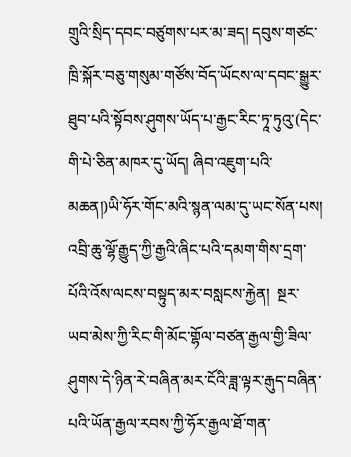གྲུའི་སྲིད་དབང་བཙུགས་པར་མ་ཟད། དབུས་གཙང་ཁྲི་སྐོར་བཅུ་གསུམ་གཙོས་བོད་ཡོངས་ལ་དབང་སྒྱུར་ཐུབ་པའི་སྟོབས་ཤུགས་ཡོད་པ་རྒྱང་རིང་ཏཱ་ཏུའུ་(དེང་གི་པེ་ཅིན་མཁར་དུ་ཡོད། ཞིབ་འཇུག་པའི་མཆན།)ཡི་ཧོར་གོང་མའི་སྙན་ལམ་དུ་ཡང་སོན་པས། འབྲི་ཆུ་ལྷོ་རྒྱུད་ཀྱི་རྒྱའི་ཞིང་པའི་དམག་གིས་དྲག་པོའི་འོས་ལངས་བསྟུད་མར་བསླངས་རྐྱེན།  སྔར་ཡབ་མེས་ཀྱི་རིང་གི་མོང་གྷོལ་བཙན་རྒྱལ་གྱི་ཟིལ་ཤུགས་དེ་ཉིན་རེ་བཞིན་མར་ངོའི་ཟླ་ལྟར་རྒུད་བཞིན་པའི་ཡོན་རྒྱལ་རབས་ཀྱི་ཧོར་རྒྱལ་ཐོ་གན་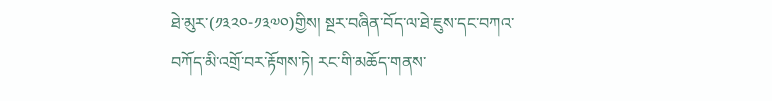ཐེ་མུར་(༡༣༢༠-༡༣༧༠)གྱིས། སྔར་བཞིན་བོད་ལ་ཐེ་ཇུས་དང་བཀའ་བཀོད་མི་འགྲོ་བར་རྟོགས་ཏེ། རང་གི་མཆོད་གནས་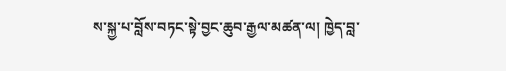ས་སྐྱ་པ་བློས་བཏང་སྟེ་བྱང་ཆུབ་རྒྱལ་མཚན་ལ། ཁྱེད་བླ་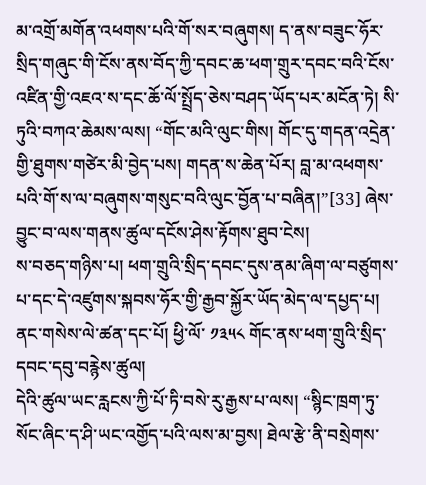མ་འགྲོ་མགོན་འཕགས་པའི་གོ་སར་བཞུགས། ད་ནས་བཟུང་ཧོར་སྲིད་གཞུང་གི་ངོས་ནས་བོད་ཀྱི་དབང་ཆ་ཕག་གྲུར་དབང་བའི་ངོས་འཛིན་གྱི་འཇའ་ས་དང་ཆོ་ལོ་སྤྲོད་ཅེས་བཤད་ཡོད་པར་མངོན་ཏེ། སི་ཏུའི་བཀའ་ཆེམས་ལས། “གོང་མའི་ལུང་གིས། གོང་དུ་གདན་འདྲེན་གྱི་ཐུགས་གཙེར་མི་བྱེད་པས། གདན་ས་ཆེན་པོར། བླ་མ་འཕགས་པའི་གོ་ས་ལ་བཞུགས་གསུང་བའི་ལུང་བྱོན་པ་བཞིན།”[33] ཞེས་བྱུང་བ་ལས་གནས་ཚུལ་དངོས་ཤེས་རྟོགས་ཐུབ་ངེས།
ས་བཅད་གཉིས་པ། ཕག་གྲུའི་སྲིད་དབང་དུས་ནམ་ཞིག་ལ་བཙུགས་པ་དང་དེ་འཛུགས་སྐབས་ཧོར་གྱི་རྒྱབ་སྐྱོར་ཡོད་མེད་ལ་དཔྱད་པ།
ནང་གསེས་ལེ་ཚན་དང་པོ། ཕྱི་ལོ་ ༡༣༥༨ གོང་ནས་ཕག་གྲུའི་སྲིད་དབང་དབུ་བརྙེས་ཚུལ།
དེའི་ཚུལ་ཡང་རླངས་ཀྱི་པོ་ཏི་བསེ་རུ་རྒྱས་པ་ལས། “སྙིང་ཁྲག་ཏུ་སོང་ཞིང་ད་ཤི་ཡང་འགྱོད་པའི་ལས་མ་བྱས། ཐེལ་རྩེ་ནི་བསྲེགས་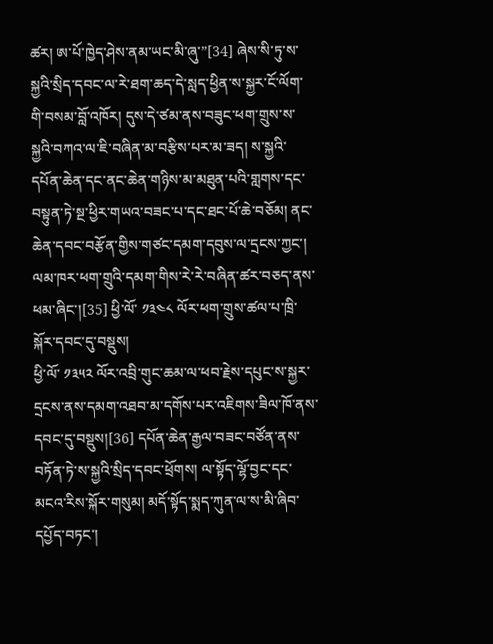ཚར། ཨ་པོ་ཁྱེད་ཤེས་ནམ་ཡང་མི་ཞུ་”[34] ཞེས་སི་ཏུ་ས་སྐྱའི་སྲིད་དབང་ལ་རེ་ཐག་ཆད་དེ་སླད་ཕྱིན་ས་སྐྱར་ངོ་ལོག་གི་བསམ་བློ་འཁོར། དུས་དེ་ཙམ་ནས་བཟུང་ཕག་གྲུས་ས་སྐྱའི་བཀའ་ལ་ཇི་བཞིན་མ་བརྩིས་པར་མ་ཟད། ས་སྐྱའི་དཔོན་ཆེན་དང་ནང་ཆེན་གཉིས་མ་མཐུན་པའི་གླགས་དང་བསྟུན་ཏེ་སྔ་ཕྱིར་གཡའ་བཟང་པ་དང་ཐང་པོ་ཆེ་བཅོམ། ནང་ཆེན་དབང་བརྩོན་གྱིས་གཙང་དམག་དབུས་ལ་དྲངས་ཀྱང་། ལམ་ཁར་ཕག་གྲུའི་དམག་གིས་རེ་རེ་བཞིན་ཚར་བཅད་ནས་ཕམ་ཞིང་།[35] ཕྱི་ལོ་ ༡༣༤༨ ལོར་ཕག་གྲུས་ཚལ་པ་ཁྲི་སྐོར་དབང་དུ་བསྡུས།
ཕྱི་ལོ་ ༡༣༥༢ ལོར་འབྲི་གུང་ཆམ་ལ་ཕབ་རྗེས་དཔུང་ས་སྐྱར་དྲངས་ནས་དམག་འཐབ་མ་དགོས་པར་འཇིགས་ཟིལ་ཁོ་ནས་དབང་དུ་བསྡུས།[36] དཔོན་ཆེན་རྒྱལ་བཟང་བཙོན་ནས་བཏོན་ཏེ་ས་སྐྱའི་སྲིད་དབང་ཕྲོགས། ལ་སྟོད་ལྷོ་བྱང་དང་མངའ་རིས་སྐོར་གསུམ། མདོ་སྟོད་སྨད་ཀུན་ལ་ས་མི་ཞིབ་དཔྱོད་བཏང་།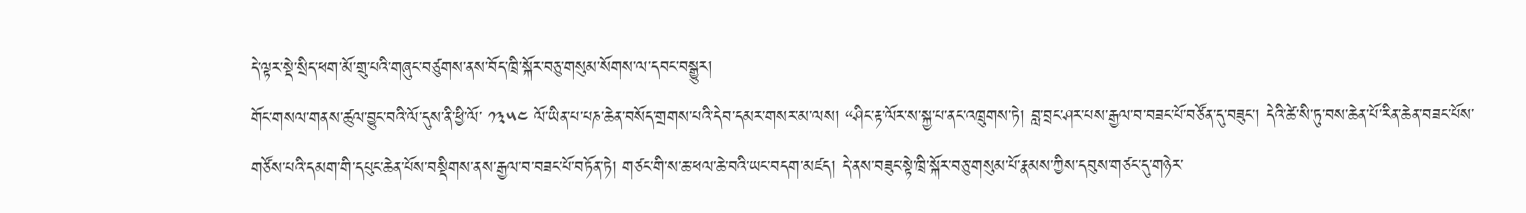དེ་ལྟར་སྡེ་སྲིད་ཕག་མོ་གྲུ་པའི་གཞུང་བཙུགས་ནས་བོད་ཁྲི་སྐོར་བཅུ་གསུམ་སོགས་ལ་དབང་བསྒྱུར།
གོང་གསལ་གནས་ཚུལ་བྱུང་བའི་ལོ་དུས་ནི་ཕྱི་ལོ་ ༡༣༥༤ ལོ་ཡིན་པ་པཎ་ཆེན་བསོད་གྲགས་པའི་དེབ་དམར་གསར་མ་ལས། “ཤིང་རྟ་ལོར་ས་སྐྱ་པ་ནང་འཁྲུགས་ཏེ། བླ་བྲང་ཤར་པས་རྒྱལ་བ་བཟང་པོ་བཙོན་དུ་བཟུང་། དེའི་ཚེ་སི་ཏུ་བས་ཆེན་པོ་རིན་ཆེན་བཟང་པོས་གཙོས་པའི་དམག་གི་དཔུང་ཆེན་པོས་བསྡིགས་ནས་རྒྱལ་བ་བཟང་པོ་བཏོན་ཏེ། གཙང་གི་ས་ཆ་ཕལ་ཆེ་བའི་ཡང་བདག་མཛད། དེ་ནས་བཟུང་སྟེ་ཁྲི་སྐོར་བཅུ་གསུམ་པོ་རྣམས་ཀྱིས་དབུས་གཙང་དུ་གཉེར་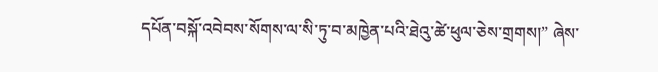དཔོན་བསྐོ་འབེབས་སོགས་ལ་སི་ཏུ་བ་མཁྱེན་པའི་ཐེའུ་ཚེ་ཕུལ་ཅེས་གྲགས།” ཞེས་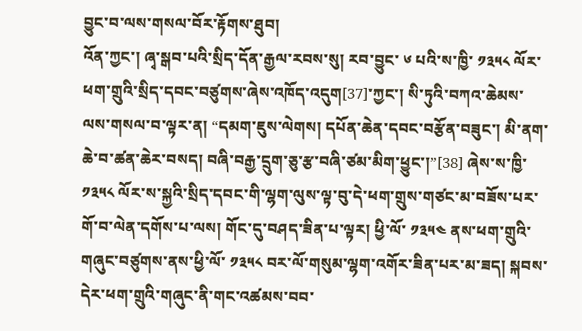བྱུང་བ་ལས་གསལ་བོར་རྟོགས་ཐུབ།
འོན་ཀྱང་། ཞྭ་སྒབ་པའི་སྲིད་དོན་རྒྱལ་རབས་སུ། རབ་བྱུང་ ༦ པའི་ས་ཁྱི་ ༡༣༥༨ ལོར་ཕག་གྲུའི་སྲིད་དབང་བཙུགས་ཞེས་འཁོད་འདུག[37]་ཀྱང་། སི་ཏུའི་བཀའ་ཆེམས་ལས་གསལ་བ་ལྟར་ན། “དམག་ཇུས་ལེགས། དཔོན་ཆེན་དབང་བརྩོན་བཟུང་། མི་ནག་ཆེ་བ་ཚན་ཆེར་བསད། བཞི་བརྒྱ་དྲུག་ཅུ་རྩ་བཞི་ཙམ་མིག་ཕྱུང་།”[38] ཞེས་ས་ཁྱི་ ༡༣༥༨ ལོར་ས་སྐྱའི་སྲིད་དབང་གི་ལྷག་ལུས་ལྟ་བུ་དེ་ཕག་གྲུས་གཙང་མ་བཟོས་པར་གོ་བ་ལེན་དགོས་པ་ལས། གོང་དུ་བཤད་ཟིན་པ་ལྟར། ཕྱི་ལོ་ ༡༣༥༤ ནས་ཕག་གྲུའི་གཞུང་བཙུགས་ནས་ཕྱི་ལོ་ ༡༣༥༨ བར་ལོ་གསུམ་ལྷག་འགོར་ཟིན་པར་མ་ཟད། སྐབས་དེར་ཕག་གྲུའི་གཞུང་ནི་གང་འཚམས་བབ་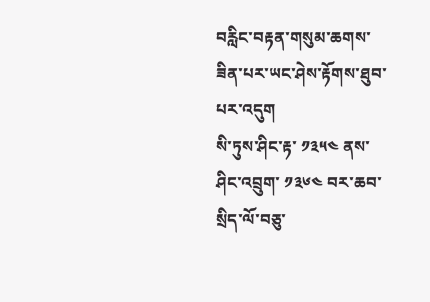བརླིང་བརྟན་གསུམ་ཆགས་ཟིན་པར་ཡང་ཤེས་རྟོགས་ཐུབ་པར་འདུག
སི་ཏུས་ཤིང་རྟ་ ༡༣༥༤ ནས་ཤིང་འབྲུག་ ༡༣༦༤ བར་ཆབ་སྲིད་ལོ་བཅུ་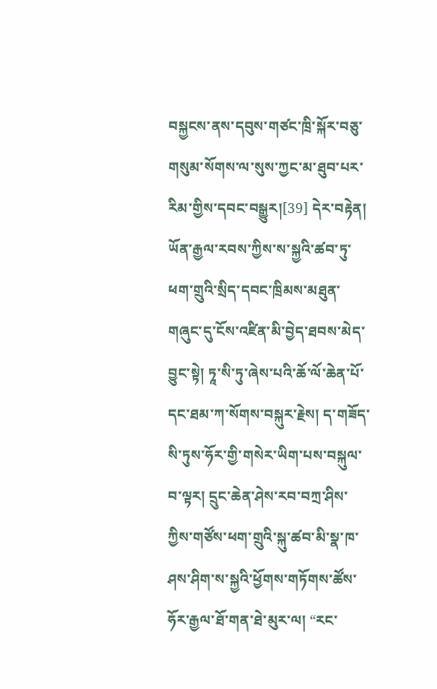བསྐྱངས་ནས་དབུས་གཙང་ཁྲི་སྐོར་བཅུ་གསུམ་སོགས་ལ་སུས་ཀྱང་མ་ཐུབ་པར་རིམ་གྱིས་དབང་བསྒྱུར།[39] དེར་བརྟེན། ཡོན་རྒྱལ་རབས་ཀྱིས་ས་སྐྱའི་ཚབ་ཏུ་ཕག་གྲུའི་སྲིད་དབང་ཁྲིམས་མཐུན་གཞུང་དུ་ངོས་འཛིན་མི་བྱེད་ཐབས་མེད་བྱུང་སྟེ། ཏཱ་སི་ཏུ་ཞེས་པའི་ཆོ་ལོ་ཆེན་པོ་དང་ཐམ་ཀ་སོགས་བསྐུར་རྗེས། ད་གཟོད་སི་ཏུས་ཧོར་གྱི་གསེར་ཡིག་པས་བསྐུལ་བ་ལྟར། དྲུང་ཆེན་ཤེས་རབ་བཀྲ་ཤིས་ཀྱིས་གཙོས་ཕག་གྲུའི་སྐུ་ཚབ་མི་སྣ་ཁ་ཤས་ཤིག་ས་སྐྱའི་ཕྱོགས་གཏོགས་ཚོས་ཧོར་རྒྱལ་ཐོ་གན་ཐེ་མུར་ལ། “རང་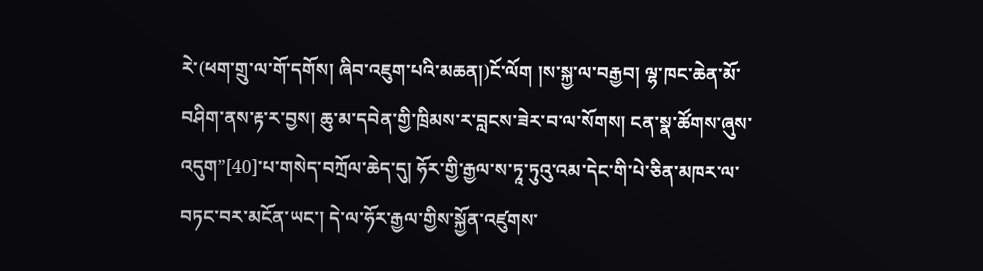རེ་(ཕག་གྲུ་ལ་གོ་དགོས། ཞིབ་འཇུག་པའི་མཆན།)ངོ་ལོག །ས་སྐྱ་ལ་བརྒྱབ། ལྷ་ཁང་ཆེན་མོ་བཤིག་ནས་རྟ་ར་བྱས། ཆུ་མ་དབེན་གྱི་ཁྲིམས་ར་བླངས་ཟེར་བ་ལ་སོགས། ངན་སྣ་ཚོགས་ཞུས་འདུག”[40]་པ་གསེད་བཀྲོལ་ཆེད་དུ། ཧོར་གྱི་རྒྱལ་ས་ཏཱ་ཏུའུ་འམ་དེང་གི་པེ་ཅིན་མཁར་ལ་བཏང་བར་མངོན་ཡང་། དེ་ལ་ཧོར་རྒྱལ་གྱིས་སྐྱོན་འཛུགས་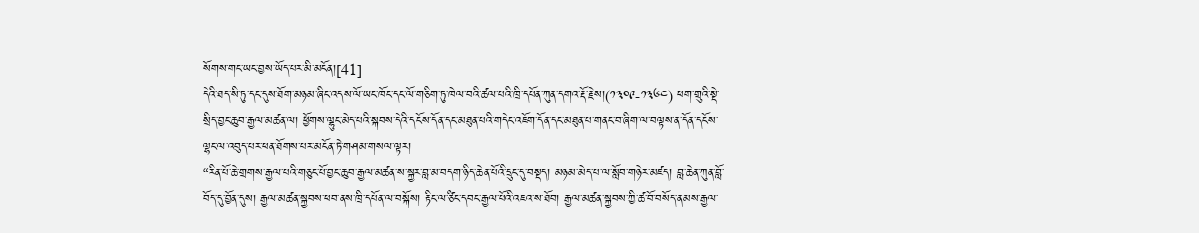སོགས་གང་ཡང་བྱས་ཡོད་པར་མི་མངོན།[41]
དེའི་ཐད་སི་ཏུ་དང་དུས་ཐོག་མཉམ་ཞིང་འདས་ལོ་ཡང་ཁོང་དང་ལོ་གཅིག་ཏུ་ཁེལ་བའི་ཚལ་པའི་ཁྲི་དཔོན་ཀུན་དགའ་རྡོ་རྗེས།(༡༣༠༩-༡༣༦༤) ཕག་གྲུའི་སྡེ་སྲིད་བྱང་ཆུབ་རྒྱལ་མཚན་ལ། ཕྱོགས་ལྷུང་མེད་པའི་སྐབས་དེའི་དངོས་དོན་དང་མཐུན་པའི་གདེང་འཇོག་དོན་དང་མཐུན་པ་གནང་བ་ཞིག་ལ་བལྟས་ན་དོན་དངོས་ལྷང་ལ་འབུད་པར་ཕན་ཐོགས་པར་མངོན་ཏེ་གཤམ་གསལ་ལྟར།
“རིན་པོ་ཆེ་གྲགས་རྒྱལ་པའི་གཅུང་པོ་བྱང་ཆུབ་རྒྱལ་མཚན་ས་སྐྱར་བླ་མ་བདག་ཉིད་ཆེན་པོའི་དྲུང་དུ་བསྡད། མཉམ་མེད་པ་ལ་སློབ་གཉེར་མཛད། བླ་ཆེན་ཀུན་བློ་བོད་དུ་བྱོན་དུས། རྒྱལ་མཚན་སྐྱབས་ཕབ་ནས་ཁྲི་དཔོན་ལ་བསྐོས། རྟིང་ལ་ཙིང་དབང་རྒྱལ་པོའི་འཇའ་ས་ཐོབ། རྒྱལ་མཚན་སྐྱབས་ཀྱི་ཚ་བོ་བསོད་ནམས་རྒྱལ་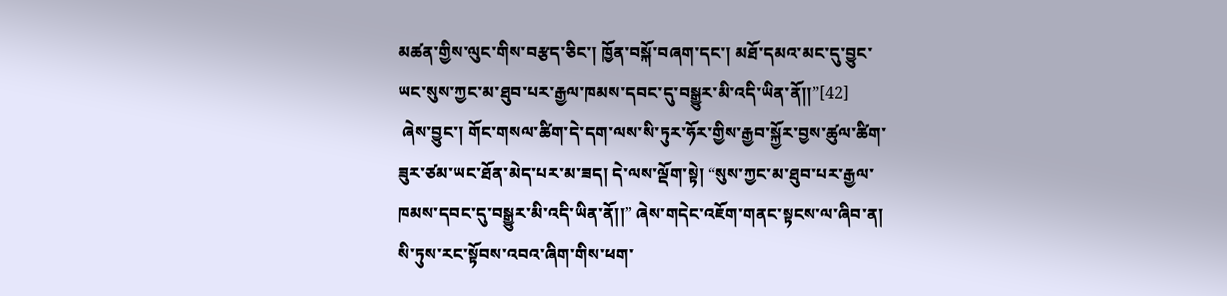མཚན་གྱིས་ལུང་གིས་བརྩད་ཅིང་། ཁྱོན་བསྐོ་བཞག་དང་། མཐོ་དམའ་མང་དུ་བྱུང་ཡང་སུས་ཀྱང་མ་ཐུབ་པར་རྒྱལ་ཁམས་དབང་དུ་བསྒྱུར་མི་འདི་ཡིན་ནོ།།”[42]
 ཞེས་བྱུང་། གོང་གསལ་ཚིག་དེ་དག་ལས་སི་ཏུར་ཧོར་གྱིས་རྒྱབ་སྐྱོར་བྱས་ཚུལ་ཚིག་ཟུར་ཙམ་ཡང་ཐོན་མེད་པར་མ་ཟད། དེ་ལས་ལྡོག་སྟེ། “སུས་ཀྱང་མ་ཐུབ་པར་རྒྱལ་ཁམས་དབང་དུ་བསྒྱུར་མི་འདི་ཡིན་ནོ།།” ཞེས་གདེང་འཇོག་གནང་སྟངས་ལ་ཞིབ་ན། སི་ཏུས་རང་སྟོབས་འབའ་ཞིག་གིས་ཕག་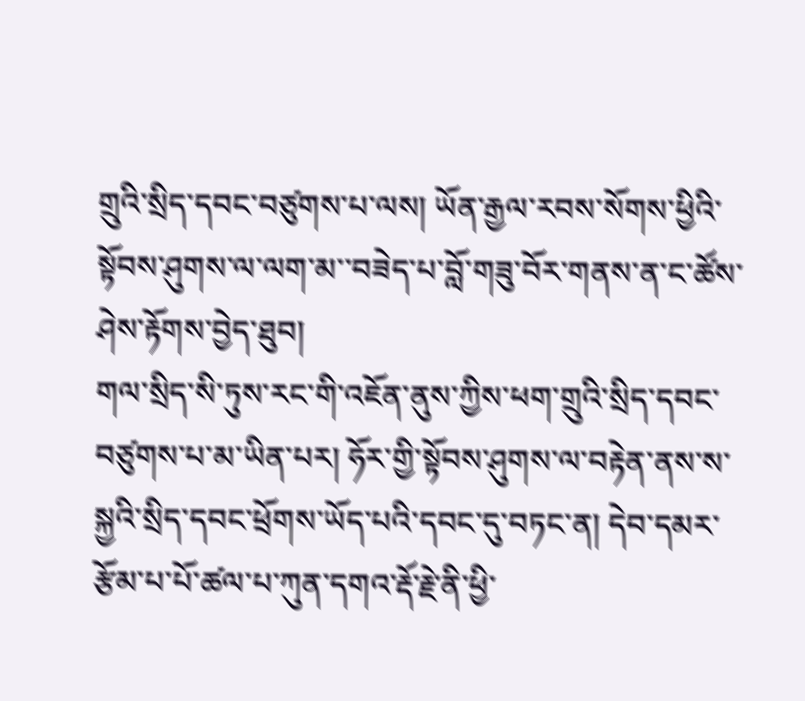གྲུའི་སྲིད་དབང་བཙུགས་པ་ལས། ཡོན་རྒྱལ་རབས་སོགས་ཕྱིའི་སྟོབས་ཤུགས་ལ་ལག་མ་་བཟེད་པ་བློ་གཟུ་བོར་གནས་ན་ང་ཚོས་ཤེས་རྟོགས་བྱེད་ཐུབ།
གལ་སྲིད་སི་ཏུས་རང་གི་འཇོན་ནུས་ཀྱིས་ཕག་གྲུའི་སྲིད་དབང་བཙུགས་པ་མ་ཡིན་པར། ཧོར་གྱི་སྟོབས་ཤུགས་ལ་བརྟེན་ནས་ས་སྐྱའི་སྲིད་དབང་ཕྲོགས་ཡོད་པའི་དབང་དུ་བཏང་ན། དེབ་དམར་རྩོམ་པ་པོ་ཚལ་པ་ཀུན་དགའ་རྡོ་རྗེ་ནི་ཕྱི་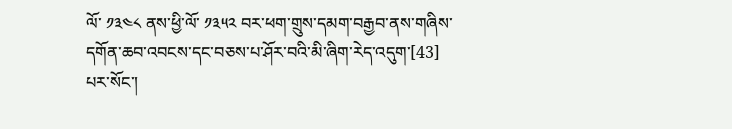ལོ་ ༡༣༤༨ ནས་ཕྱི་ལོ་ ༡༣༥༢ བར་ཕག་གྲུས་དམག་བརྒྱབ་ནས་གཞིས་དགོན་ཆབ་འབངས་དང་བཅས་པ་ཤོར་བའི་མི་ཞིག་རེད་འདུག་[43] པར་སོང་།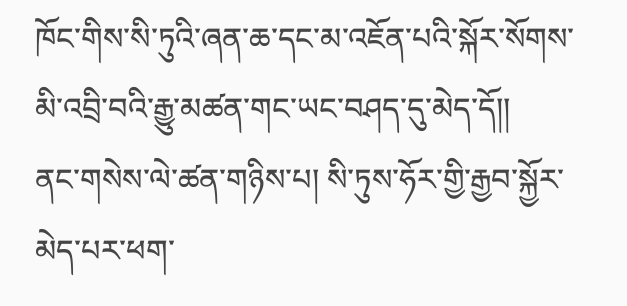ཁོང་གིས་སི་ཏུའི་ཞན་ཆ་དང་མ་འཇོན་པའི་སྐོར་སོགས་མི་འབྲི་བའི་རྒྱུ་མཚན་གང་ཡང་བཤད་དུ་མེད་དོ།།
ནང་གསེས་ལེ་ཚན་གཉིས་པ། སི་ཏུས་ཧོར་གྱི་རྒྱབ་སྐྱོར་མེད་པར་ཕག་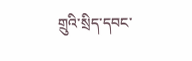གྲུའི་སྲིད་དབང་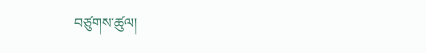བཙུགས་ཚུལ།